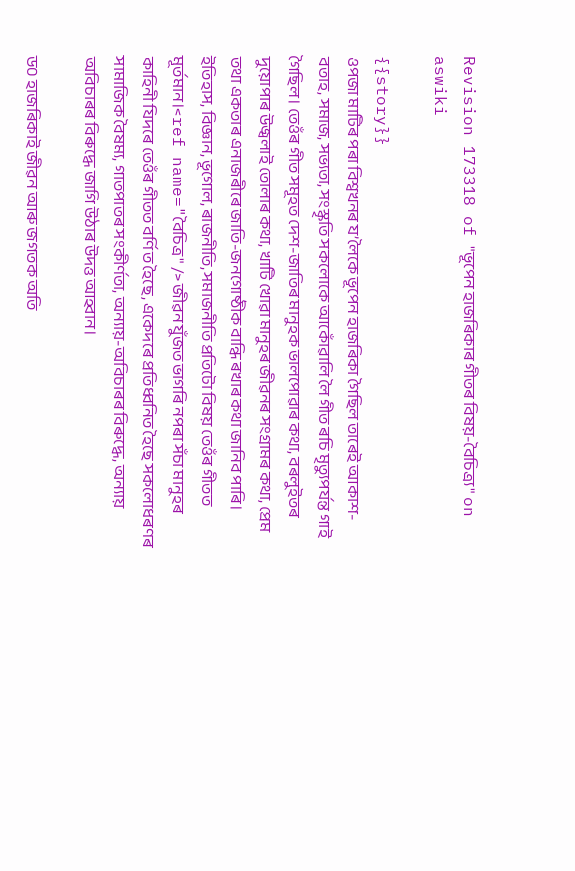Revision 173318 of "ভূপেন হাজৰিকাৰ গীতৰ বিষয়-বৈচিত্ৰ্য" on aswiki

{{story}}
ওপজা মাটিৰ পৰা বিশ্বখনৰ য’লৈকে ভূপেন হাজৰিকা গৈছিল তাৰেই আকাশ-বতাহ, সমাজ, সভ্যতা, সংস্কৃতি সকলোকে আকোঁৱালি লৈ গীত ৰচি মৃত্যুপৰ্যন্ত গাই গৈছিল। তেওঁৰ গীত সমূহত দেশ-জাতিৰ মানুহক ভালপোৱাৰ কথা, বৰলুইতৰ দুয়োপাৰ উজ্বলাই তোলাৰ কথা, খাটি খোৱা মানুহৰ জীৱনৰ সংগ্ৰামৰ কথা, প্ৰেম তথা একতাৰ এনাজৰীৰে জাতি-জনগোষ্ঠীক বান্ধি ৰখাৰ কথা জানিব পাৰি। ইতিহাস, বিজ্ঞান, ভূগোল, ৰাজনীতি, সমাজনীতি প্ৰতিটো বিষয় তেওঁৰ গীতত মূৰ্তমান।<ref name="বৈচিত্ৰ" /> জীৱন যুঁজত ভাগৰি নপৰা সঁচা মানুহৰ কাহিনী যিদৰে তেওঁৰ গীতত বৰ্ণিত হৈছে, একেদৰে প্ৰতিধ্বনিত হৈছে সকলোধৰণৰ সামাজিক বৈষম্য, গাতপাতৰ সংকীৰ্ণতা, অন্যায়-অবিচাৰৰ বিৰুদ্ধে, অন্যায় অবিচাৰৰ বিৰুদ্ধে জাগি উঠাৰ উদত্ত আহ্বান।

ড০ হাজৰিকাই জীৱন আৰু জগতক অতি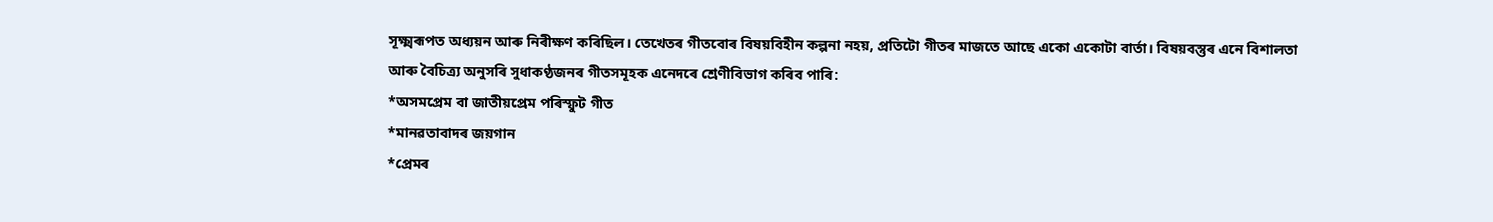সূক্ষ্মৰূপত অধ্যয়ন আৰু নিৰীক্ষণ কৰিছিল। তেখেতৰ গীতবোৰ বিষয়বিহীন কল্পনা নহয়, প্ৰতিটো গীতৰ মাজতে আছে একো একোটা বাৰ্তা। বিষয়বস্তুৰ এনে বিশালতা আৰু বৈচিত্ৰ্য অনুসৰি সুধাকণ্ঠজনৰ গীতসমূহক এনেদৰে শ্ৰেণীবিভাগ কৰিব পাৰি:
*অসমপ্ৰেম বা জাতীয়প্ৰেম পৰিস্ফুট গীত
*মানৱতাবাদৰ জয়গান
*প্ৰেমৰ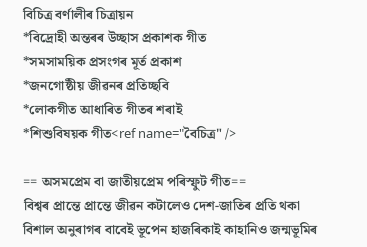বিচিত্ৰ বৰ্ণালীৰ চিত্ৰায়ন
*বিদ্ৰোহী অন্তৰৰ উচ্ছাস প্ৰকাশক গীত
*সমসাময়িক প্ৰসংগৰ মূৰ্ত প্ৰকাশ
*জনগোষ্ঠীয় জীৱনৰ প্ৰতিচ্ছবি
*লোকগীত আধাৰিত গীতৰ শৰাই
*শিশুবিষয়ক গীত<ref name="বৈচিত্ৰ" />

== অসমপ্ৰেম বা জাতীয়প্ৰেম পৰিস্ফুট গীত==
বিশ্বৰ প্ৰান্তে প্ৰান্তে জীৱন কটালেও দেশ-জাতিৰ প্ৰতি থকা বিশাল অনুৰাগৰ বাবেই ভূপেন হাজৰিকাই কাহানিও জন্মভূমিৰ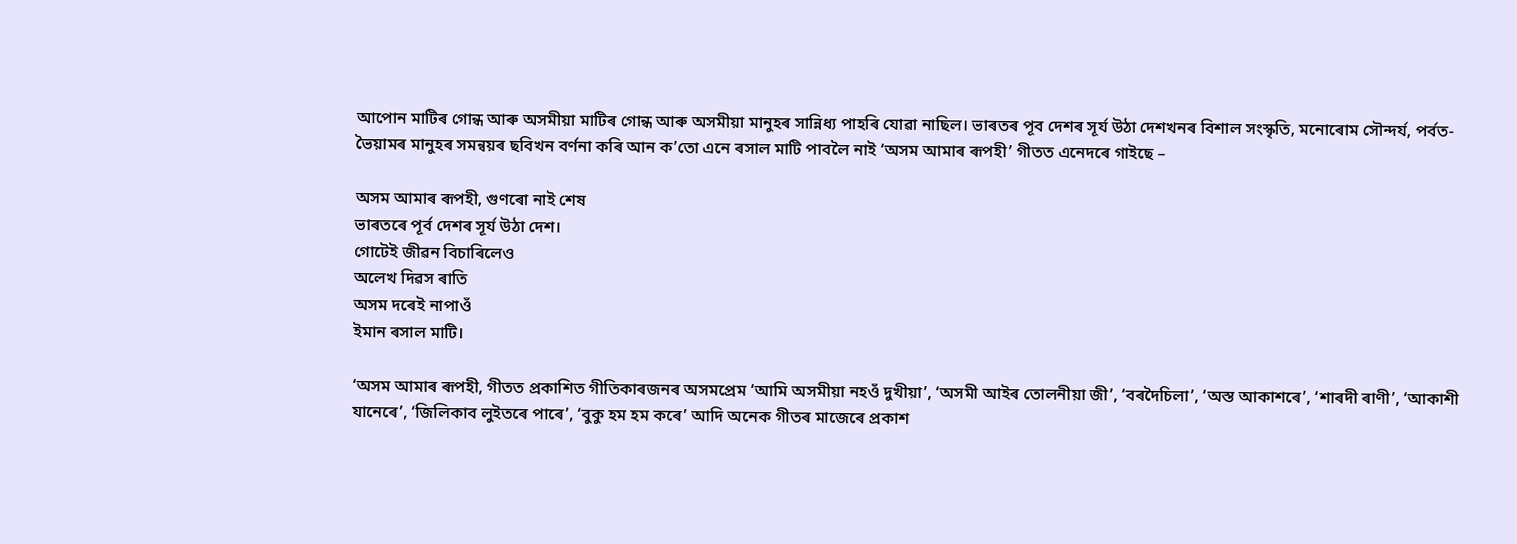আপোন মাটিৰ গোন্ধ আৰু অসমীয়া মাটিৰ গোন্ধ আৰু অসমীয়া মানুহৰ সান্নিধ্য পাহৰি যোৱা নাছিল। ভাৰতৰ পূব দেশৰ সূৰ্য উঠা দেশখনৰ বিশাল সংস্কৃতি, মনোৰোম সৌন্দৰ্য, পৰ্বত-ভৈয়ামৰ মানুহৰ সমন্বয়ৰ ছবিখন বৰ্ণনা কৰি আন ক’তো এনে ৰসাল মাটি পাবলৈ নাই ‘অসম আমাৰ ৰূপহী’ গীতত এনেদৰে গাইছে –

অসম আমাৰ ৰূপহী, গুণৰো নাই শেষ
ভাৰতৰে পূৰ্ব দেশৰ সূৰ্য উঠা দেশ।
গোটেই জীৱন বিচাৰিলেও
অলেখ দিৱস ৰাতি
অসম দৰেই নাপাওঁ
ইমান ৰসাল মাটি।

‘অসম আমাৰ ৰূপহী, গীতত প্ৰকাশিত গীতিকাৰজনৰ অসমপ্ৰেম ‘আমি অসমীয়া নহওঁ দুখীয়া’, ‘অসমী আইৰ তোলনীয়া জী’, ‘বৰদৈচিলা’, ‘অস্ত আকাশৰে’, ‘শাৰদী ৰাণী’, ‘আকাশী যানেৰে’, ‘জিলিকাব লুইতৰে পাৰে’, ‘বুকু হম হম কৰে’ আদি অনেক গীতৰ মাজেৰে প্ৰকাশ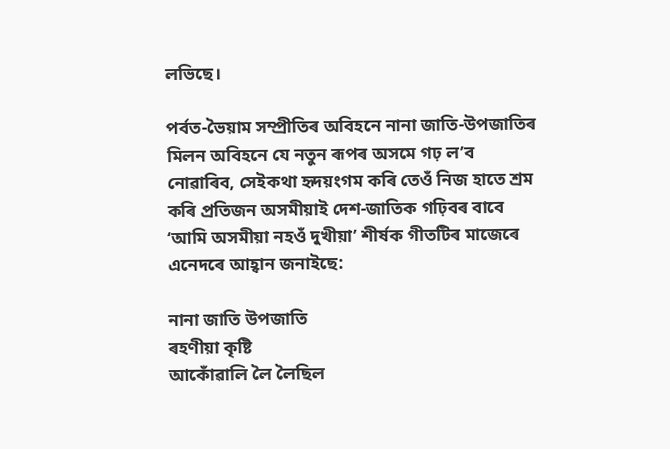লভিছে।

পৰ্বত-ভৈয়াম সম্প্ৰীতিৰ অবিহনে নানা জাতি-উপজাতিৰ মিলন অবিহনে যে নতুন ৰূপৰ অসমে গঢ় ল’ব নোৱাৰিব, সেইকথা হৃদয়ংগম কৰি তেওঁ নিজ হাতে শ্ৰম কৰি প্ৰতিজন অসমীয়াই দেশ-জাতিক গঢ়িবৰ বাবে ‘আমি অসমীয়া নহওঁ দুখীয়া’ শীৰ্ষক গীতটিৰ মাজেৰে এনেদৰে আহ্বান জনাইছে:

নানা জাতি উপজাতি
ৰহণীয়া কৃষ্টি
আকোঁৱালি লৈ লৈছিল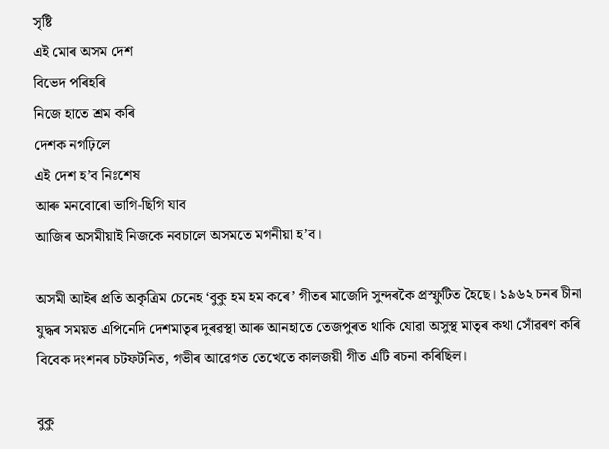সৃষ্টি
এই মোৰ অসম দেশ
বিভেদ পৰিহৰি
নিজে হাতে শ্ৰম কৰি
দেশক নগঢ়িলে
এই দেশ হ’ব নিঃশেষ
আৰু মনবোৰো ভাগি-ছিগি যাব
আজিৰ অসমীয়াই নিজকে নবচালে অসমতে মগনীয়া হ’ব।

অসমী আইৰ প্ৰতি অকৃত্ৰিম চেনেহ ‘বুকু হম হম কৰে’ গীতৰ মাজেদি সুন্দৰকৈ প্ৰস্ফুটিত হৈছে। ১৯৬২ চনৰ চীনা যুদ্ধৰ সময়ত এপিনেদি দেশমাতৃৰ দুৰৱস্থা আৰু আনহাতে তেজপুৰত থাকি যোৱা অসুস্থ মাতৃৰ কথা সোঁৱৰণ কৰি বিবেক দংশনৰ চটফটনিত, গভীৰ আৱেগত তেখেতে কালজয়ী গীত এটি ৰচনা কৰিছিল।

বুকু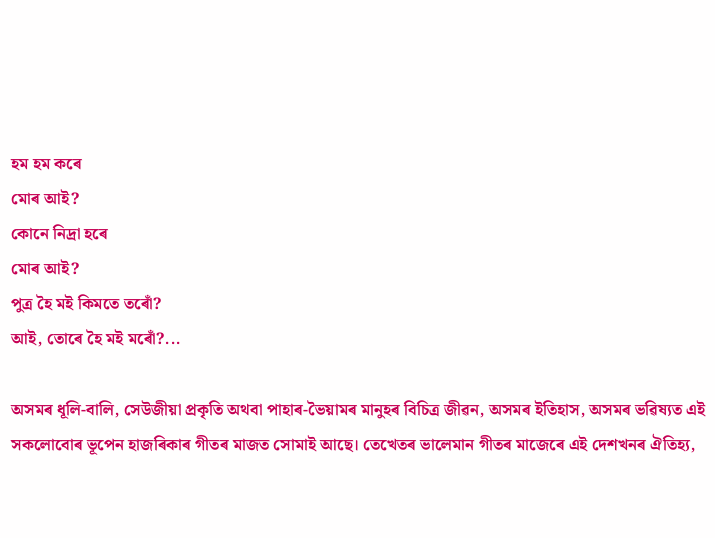হম হম কৰে
মোৰ আই?
কোনে নিদ্ৰা হৰে
মোৰ আই?
পুত্ৰ হৈ মই কিমতে তৰোঁ?
আই, তোৰে হৈ মই মৰোঁ?...

অসমৰ ধূলি-বালি, সেউজীয়া প্ৰকৃতি অথবা পাহাৰ-ভৈয়ামৰ মানুহৰ বিচিত্ৰ জীৱন, অসমৰ ইতিহাস, অসমৰ ভৱিষ্যত এই সকলোবোৰ ভূপেন হাজৰিকাৰ গীতৰ মাজত সোমাই আছে। তেখেতৰ ভালেমান গীতৰ মাজেৰে এই দেশখনৰ ঐতিহ্য,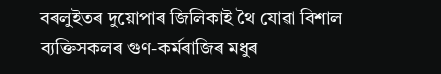বৰলুইতৰ দুয়োপাৰ জিলিকাই থৈ যোৱা বিশাল ব্যক্তিসকলৰ গুণ-কৰ্মৰাজিৰ মধুৰ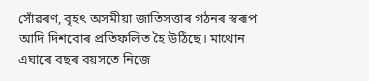সোঁৱৰণ, বৃহৎ অসমীয়া জাতিসত্তাৰ গঠনৰ স্বৰূপ আদি দিশবোৰ প্ৰতিফলিত হৈ উঠিছে। মাথোন এঘাৰে বছৰ বয়সতে নিজে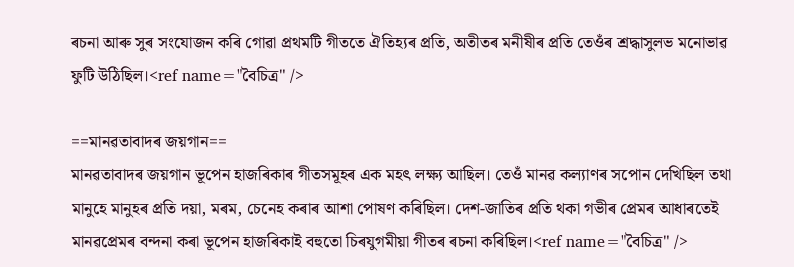ৰচনা আৰু সুৰ সংযোজন কৰি গোৱা প্ৰথমটি গীততে ঐতিহ্যৰ প্ৰতি, অতীতৰ মনীষীৰ প্ৰতি তেওঁৰ শ্ৰদ্ধাসুলভ মনোভাৱ ফুটি উঠিছিল।<ref name="বৈচিত্ৰ" />

==মানৱতাবাদৰ জয়গান==
মানৱতাবাদৰ জয়গান ভূপেন হাজৰিকাৰ গীতসমূহৰ এক মহৎ লক্ষ্য আছিল। তেওঁ মানৱ কল্যাণৰ সপোন দেখিছিল তথা মানুহে মানুহৰ প্ৰতি দয়া, মৰম, চেনেহ কৰাৰ আশা পোষণ কৰিছিল। দেশ-জাতিৰ প্ৰতি থকা গভীৰ প্ৰেমৰ আধাৰতেই মানৱপ্ৰেমৰ বন্দনা কৰা ভূপেন হাজৰিকাই বহুতো চিৰযুগমীয়া গীতৰ ৰচনা কৰিছিল।<ref name="বৈচিত্ৰ" />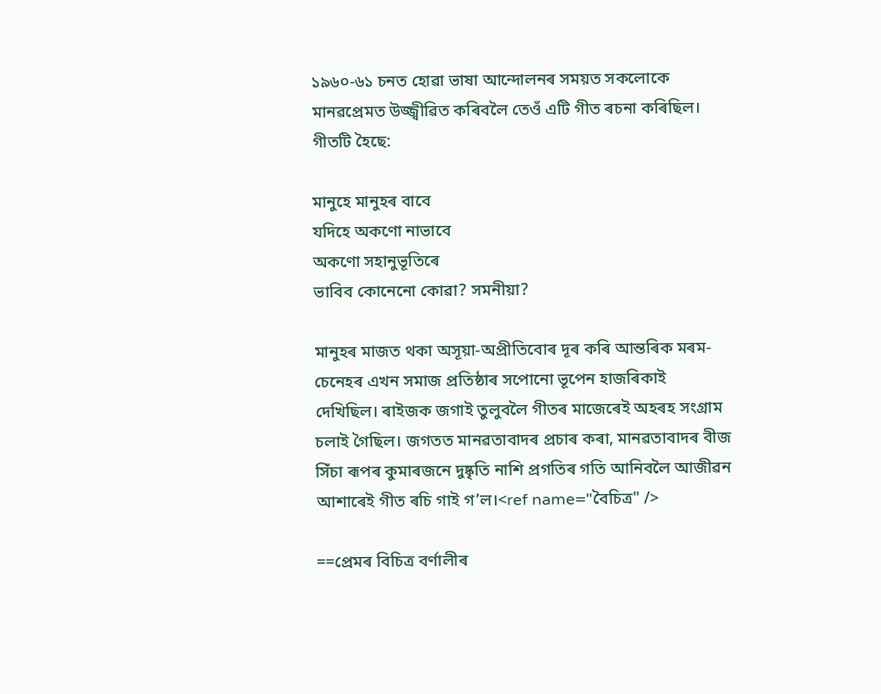১৯৬০-৬১ চনত হোৱা ভাষা আন্দোলনৰ সময়ত সকলোকে মানৱপ্ৰেমত উজ্জ্বীৱিত কৰিবলৈ তেওঁ এটি গীত ৰচনা কৰিছিল। গীতটি হৈছে:

মানুহে মানুহৰ বাবে
যদিহে অকণো নাভাবে
অকণো সহানুভূতিৰে
ভাবিব কোনেনো কোৱা? সমনীয়া?

মানুহৰ মাজত থকা অসূয়া-অপ্ৰীতিবোৰ দূৰ কৰি আন্তৰিক মৰম-চেনেহৰ এখন সমাজ প্ৰতিষ্ঠাৰ সপোনো ভূপেন হাজৰিকাই দেখিছিল। ৰাইজক জগাই তুলুবলৈ গীতৰ মাজেৰেই অহৰহ সংগ্ৰাম চলাই গৈছিল। জগতত মানৱতাবাদৰ প্ৰচাৰ কৰা, মানৱতাবাদৰ বীজ সিঁচা ৰূপৰ কুমাৰজনে দুষ্কৃতি নাশি প্ৰগতিৰ গতি আনিবলৈ আজীৱন আশাৰেই গীত ৰচি গাই গ’ল।<ref name="বৈচিত্ৰ" />

==প্ৰেমৰ বিচিত্ৰ বৰ্ণালীৰ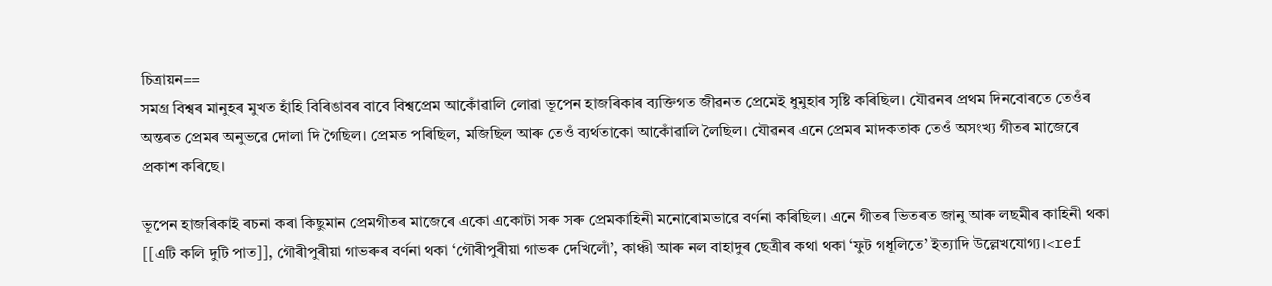চিত্ৰায়ন==
সমগ্ৰ বিশ্বৰ মানুহৰ মুখত হাঁহি বিৰিঙাবৰ বাবে বিশ্বপ্ৰেম আকোঁৱালি লোৱা ভূপেন হাজৰিকাৰ ব্যক্তিগত জীৱনত প্ৰেমেই ধুমুহাৰ সৃষ্টি কৰিছিল। যৌৱনৰ প্ৰথম দিনবোৰতে তেওঁৰ অন্তৰত প্ৰেমৰ অনুভৱে দোলা দি গৈছিল। প্ৰেমত পৰিছিল, মজিছিল আৰু তেওঁ ব্যৰ্থতাকো আকোঁৱালি লৈছিল। যৌৱনৰ এনে প্ৰেমৰ মাদকতাক তেওঁ অসংখ্য গীতৰ মাজেৰে প্ৰকাশ কৰিছে।

ভূপেন হাজৰিকাই ৰচনা কৰা কিছুমান প্ৰেমগীতৰ মাজেৰে একো একোটা সৰু সৰু প্ৰেমকাহিনী মনোৰোমভাৱে বৰ্ণনা কৰিছিল। এনে গীতৰ ভিতৰত জানু আৰু লছমীৰ কাহিনী থকা [[এটি কলি দুটি পাত]], গৌৰীপুৰীয়া গাভৰুৰ বৰ্ণনা থকা ‘গৌৰীপুৰীয়া গাভৰু দেখিলোঁ’, কাঞ্চী আৰু নল বাহাদুৰ ছেত্ৰীৰ কথা থকা ‘ফুট গধূলিতে’ ইত্যাদি উল্লেখযোগ্য।<ref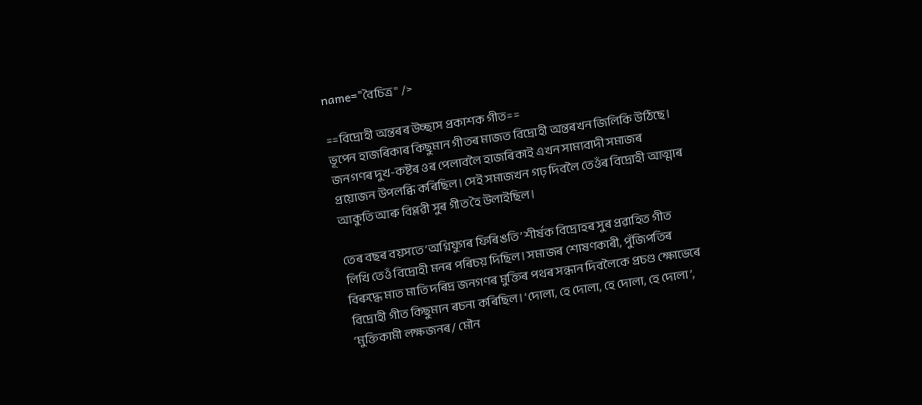name="বৈচিত্ৰ" />

==বিদ্ৰোহী অন্তৰৰ উচ্ছাস প্ৰকাশক গীত==
ভূপেন হাজৰিকাৰ কিছুমান গীতৰ মাজত বিদ্ৰোহী অন্তৰখন জিলিকি উঠিছে। জনগণৰ দুখ-কষ্টৰ ওৰ পেলাবলৈ হাজৰিকাই এখন সাম্যবাদী সমাজৰ প্ৰয়োজন উপলব্ধি কৰিছিল। সেই সমাজখন গঢ় দিবলৈ তেওঁৰ বিদ্ৰোহী আত্মাৰ আকুতি আৰু বিপ্লৱী সুৰ গীত হৈ উলাইছিল।

তেৰ বছৰ বয়সতে ‘অগ্নিযুগৰ ফিৰিঙতি’ শীৰ্ষক বিদ্ৰোহৰ সুৰ প্ৰৱাহিত গীত লিখি তেওঁ বিদ্ৰোহী মনৰ পৰিচয় দিছিল। সমাজৰ শোষণকাৰী, পুঁজিপতিৰ বিৰুদ্ধে মাত মাতি দৰিদ্ৰ জনগণৰ মুক্তিৰ পথৰ সন্ধান দিবলৈকে প্ৰচণ্ড ক্ষোভেৰে বিদ্ৰোহী গীত কিছুমান ৰচনা কৰিছিল। ‘দোলা, হে দোলা, হে দোলা, হে দোলা’, ‘মুক্তিকামী লক্ষজনৰ/ মৌন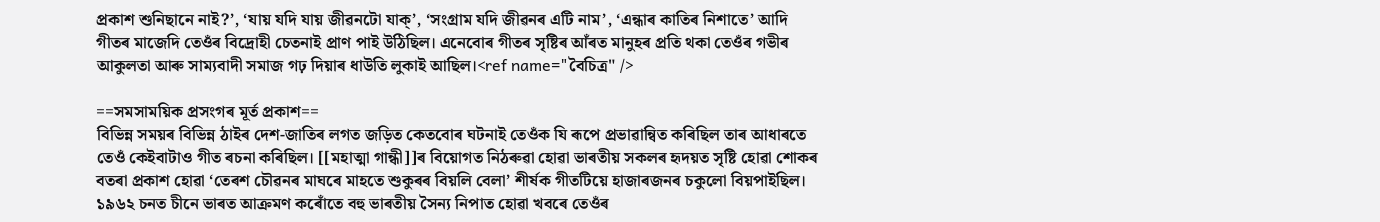প্ৰকাশ শুনিছানে নাই?’, ‘যায় যদি যায় জীৱনটো যাক্‌’, ‘সংগ্ৰাম যদি জীৱনৰ এটি নাম’, ‘এন্ধাৰ কাতিৰ নিশাতে’ আদি গীতৰ মাজেদি তেওঁৰ বিদ্ৰোহী চেতনাই প্ৰাণ পাই উঠিছিল। এনেবোৰ গীতৰ সৃষ্টিৰ আঁৰত মানুহৰ প্ৰতি থকা তেওঁৰ গভীৰ আকুলতা আৰু সাম্যবাদী সমাজ গঢ় দিয়াৰ ধাউতি লুকাই আছিল।<ref name="বৈচিত্ৰ" />

==সমসাময়িক প্ৰসংগৰ মূৰ্ত প্ৰকাশ==
বিভিন্ন সময়ৰ বিভিন্ন ঠাইৰ দেশ-জাতিৰ লগত জড়িত কেতবোৰ ঘটনাই তেওঁক যি ৰূপে প্ৰভাৱান্বিত কৰিছিল তাৰ আধাৰতে তেওঁ কেইবাটাও গীত ৰচনা কৰিছিল। [[মহাত্মা গান্ধী]]ৰ বিয়োগত নিঠৰুৱা হোৱা ভাৰতীয় সকলৰ হৃদয়ত সৃষ্টি হোৱা শোকৰ বতৰা প্ৰকাশ হোৱা ‘তেৰশ চৌৱনৰ মাঘৰে মাহতে শুকুৰৰ বিয়লি বেলা’ শীৰ্ষক গীতটিয়ে হাজাৰজনৰ চকুলো বিয়পাইছিল। ১৯৬২ চনত চীনে ভাৰত আক্ৰমণ কৰোঁতে বহু ভাৰতীয় সৈন্য নিপাত হোৱা খবৰে তেওঁৰ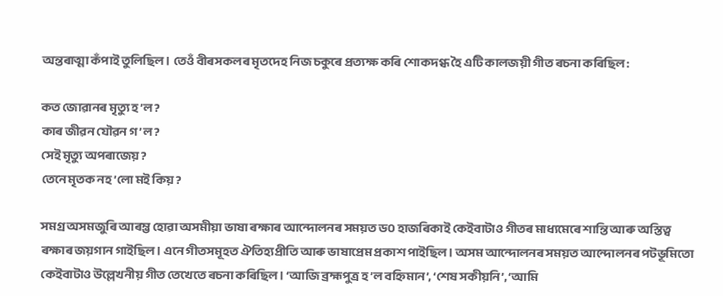অন্তৰাত্মা কঁপাই তুলিছিল। তেওঁ বীৰসকলৰ মৃতদেহ নিজ চকুৰে প্ৰত্যক্ষ কৰি শোকদগ্ধ হৈ এটি কালজয়ী গীত ৰচনা কৰিছিল:

কত জোৱানৰ মৃত্যু হ’ল?
কাৰ জীৱন যৌৱন গ’ল?
সেই মৃত্যু অপৰাজেয়?
তেনে মৃতক নহ’লো মই কিয়?

সমগ্ৰ অসমজুৰি আৰম্ভ হোৱা অসমীয়া ভাষা ৰক্ষাৰ আন্দোলনৰ সময়ত ড০ হাজৰিকাই কেইবাটাও গীতৰ মাধ্যমেৰে শান্তি আৰু অস্তিত্ব ৰক্ষাৰ জয়গান গাইছিল। এনে গীতসমূহত ঐতিহ্যপ্ৰীতি আৰু ভাষাপ্ৰেম প্ৰকাশ পাইছিল। অসম আন্দোলনৰ সময়ত আন্দোলনৰ পটভূমিতো কেইবাটাও উল্লেখনীয় গীত তেখেতে ৰচনা কৰিছিল। ‘আজি ব্ৰহ্মপুত্ৰ হ’ল বহ্নিমান’, ‘শেষ সকীয়নি’, ‘আমি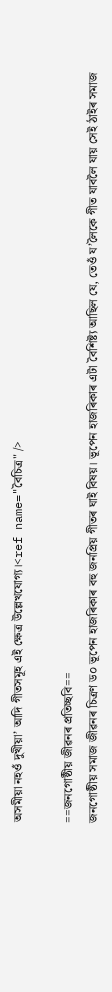অসমীয়া নহওঁ দুখীয়া’ আদি গীতসমূহ এই ক্ষেত্ৰ উল্লেখযোগ্য।<ref name="বৈচিত্ৰ" />

==জনগোষ্ঠীয় জীৱনৰ প্ৰতিচ্ছবি==
জনগোষ্ঠীয় সমাজ জীৱনৰ চিত্ৰণ ড০ ভূপেন হাজৰিকাৰ বহু জনপ্ৰিয় গীতৰ ঘাই বিষয়। ভূপেন হাজৰিকাৰ এটা বৈশিষ্ট্য আছিল যে, তেওঁ য’লৈকে গীত যাবলৈ যায় সেই ঠাইৰ সমাজ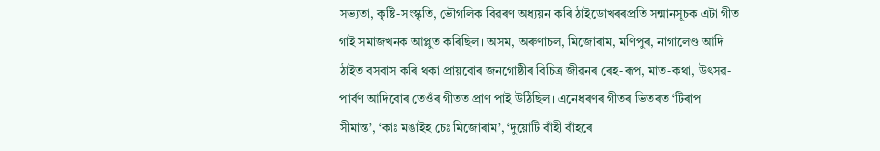সভ্যতা, কৃষ্টি-সংস্কৃতি, ভৌগলিক বিৱৰণ অধ্যয়ন কৰি ঠাইডোখৰৰপ্ৰতি সন্মানসূচক এটা গীত গাই সমাজখনক আপ্লুত কৰিছিল। অসম, অৰুণাচল, মিজোৰাম, মণিপুৰ, নাগালেণ্ড আদি ঠাইত বসবাস কৰি থকা প্ৰায়বোৰ জনগোষ্ঠীৰ বিচিত্ৰ জীৱনৰ ৰেহ-ৰূপ, মাত-কথা, উৎসৱ-পাৰ্বণ আদিবোৰ তেওঁৰ গীতত প্ৰাণ পাই উঠিছিল। এনেধৰণৰ গীতৰ ভিতৰত ‘টিৰাপ সীমান্ত’, ‘কাঃ মঙাইহ চেঃ মিজোৰাম’, ‘দুয়োটি বাঁহী বাঁহৰে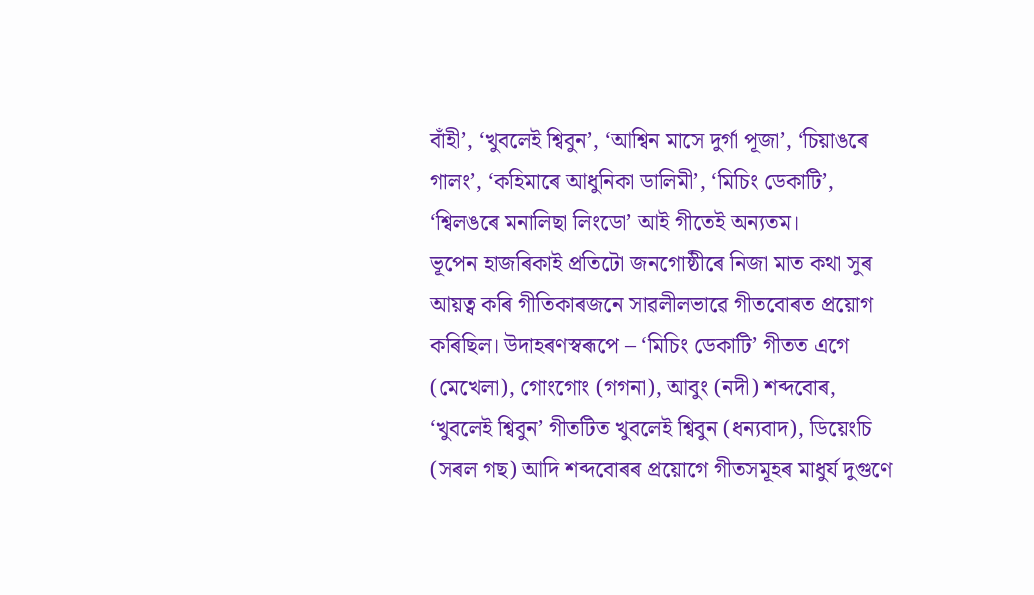বাঁহী’, ‘খুবলেই শ্বিবুন’, ‘আশ্বিন মাসে দুৰ্গা পূজা’, ‘চিয়াঙৰে গালং’, ‘কহিমাৰে আধুনিকা ডালিমী’, ‘মিচিং ডেকাটি’, ‘শ্বিলঙৰে মনালিছা লিংডো’ আই গীতেই অন্যতম।
ভূপেন হাজৰিকাই প্ৰতিটো জনগোষ্ঠীৰে নিজা মাত কথা সুৰ আয়ত্ব কৰি গীতিকাৰজনে সাৱলীলভাৱে গীতবোৰত প্ৰয়োগ কৰিছিল। উদাহৰণস্বৰূপে – ‘মিচিং ডেকাটি’ গীতত এগে (মেখেলা), গোংগোং (গগনা), আবুং (নদী) শব্দবোৰ, ‘খুবলেই শ্বিবুন’ গীতটিত খুবলেই শ্বিবুন (ধন্যবাদ), ডিয়েংচি (সৰল গছ) আদি শব্দবোৰৰ প্ৰয়োগে গীতসমূহৰ মাধুৰ্য দুগুণে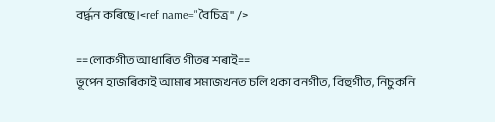বৰ্দ্ধন কৰিছে।<ref name="বৈচিত্ৰ" />

==লোকগীত আধাৰিত গীতৰ শৰাই==
ভূপেন হাজৰিকাই আমাৰ সমাজখনত চলি থকা বনগীত, বিহুগীত, নিচুকনি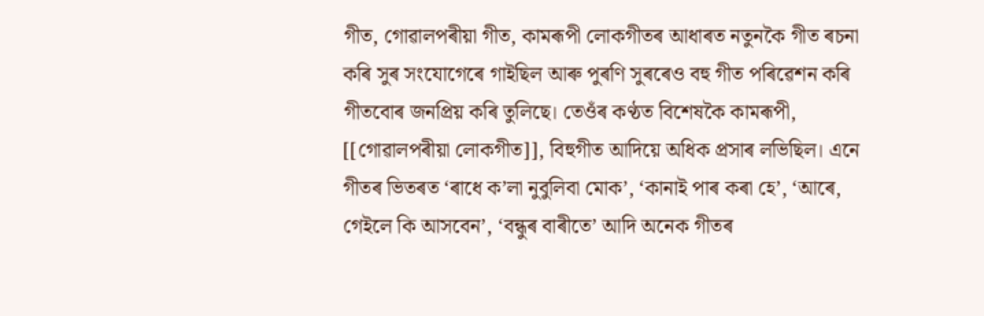গীত, গোৱালপৰীয়া গীত, কামৰূপী লোকগীতৰ আধাৰত নতুনকৈ গীত ৰচনা কৰি সুৰ সংযোগেৰে গাইছিল আৰু পুৰণি সুৰৰেও বহু গীত পৰিৱেশন কৰি গীতবোৰ জনপ্ৰিয় কৰি তুলিছে। তেওঁৰ কণ্ঠত বিশেষকৈ কামৰূপী, [[গোৱালপৰীয়া লোকগীত]], বিহুগীত আদিয়ে অধিক প্ৰসাৰ লভিছিল। এনে গীতৰ ভিতৰত ‘ৰাধে ক’লা নুবুলিবা মোক’, ‘কানাই পাৰ কৰা হে’, ‘আৰে, গেইলে কি আসবেন’, ‘বন্ধুৰ বাৰীতে’ আদি অনেক গীতৰ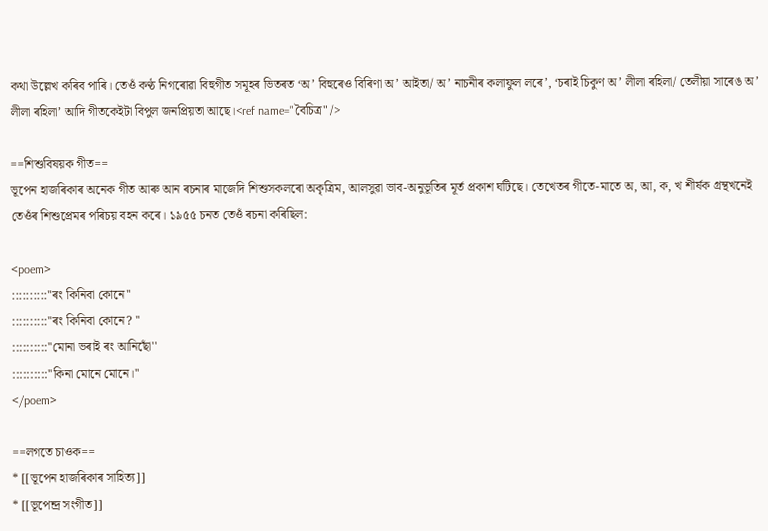কথা উল্লেখ কৰিব পাৰি। তেওঁ কণ্ঠ নিগৰোৱা বিহুগীত সমূহৰ ভিতৰত ‘অ’ বিহুৰেও বিৰিণা অ’ আইতা/ অ’ নাচনীৰ কলাফুল লৰে’, ‘চৰাই চিকুণ অ’ লীলা ৰহিলা/ তেলীয়া সাৰেঙ অ’ লীলা ৰহিলা’ আদি গীতকেইটা বিপুল জনপ্ৰিয়তা আছে।<ref name="বৈচিত্ৰ" />

==শিশুবিষয়ক গীত==
ভূপেন হাজৰিকাৰ অনেক গীত আৰু আন ৰচনাৰ মাজেদি শিশুসকলৰো অকৃত্ৰিম, আলসুৱা ভাব-অনুভূতিৰ মূৰ্ত প্ৰকাশ ঘটিছে। তেখেতৰ গীতে-মাতে অ, আ, ক, খ শীৰ্ষক গ্ৰন্থখনেই তেওঁৰ শিশুপ্ৰেমৰ পৰিচয় বহন কৰে। ১৯৫৫ চনত তেওঁ ৰচনা কৰিছিল:

<poem>
::::::::::''ৰং কিনিবা কোনে''
::::::::::''ৰং কিনিবা কোনে? ''
::::::::::''মোনা ভৰাই ৰং আনিছোঁ''
::::::::::''কিনা মোনে মোনে।''
</poem>

==লগতে চাওক==
* [[ভূপেন হাজৰিকাৰ সাহিত্য]]
* [[ভূপেন্দ্ৰ সংগীত]]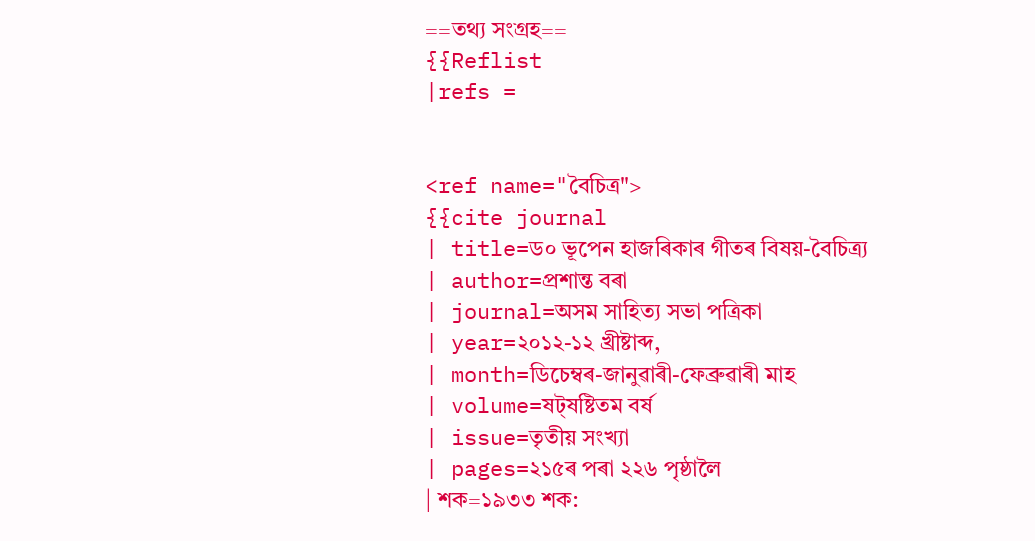==তথ্য সংগ্ৰহ==
{{Reflist
|refs =


<ref name="বৈচিত্ৰ">
{{cite journal
| title=ড০ ভূপেন হাজৰিকাৰ গীতৰ বিষয়-বৈচিত্ৰ্য
| author=প্ৰশান্ত বৰা
| journal=অসম সাহিত্য সভা পত্ৰিকা
| year=২০১২-১২ খ্ৰীষ্টাব্দ,
| month=ডিচেম্বৰ-জানুৱাৰী-ফেব্ৰুৱাৰী মাহ
| volume=ষট্‌ষষ্টিতম বৰ্ষ
| issue=তৃতীয় সংখ্যা
| pages=২১৫ৰ পৰা ২২৬ পৃষ্ঠালৈ
| শক=১৯৩৩ শক: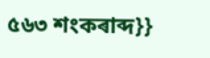৫৬৩ শংকৰাব্দ}}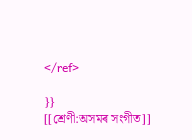</ref>

}}
[[শ্ৰেণী:অসমৰ সংগীত]]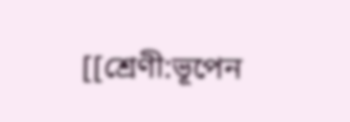[[শ্ৰেণী:ভূপেন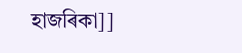হাজৰিকা]]